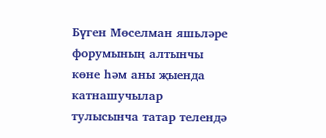Бүген Мөселман яшьләре форумының алтынчы көне һәм аны җыенда катнашучылар тулысынча татар телендә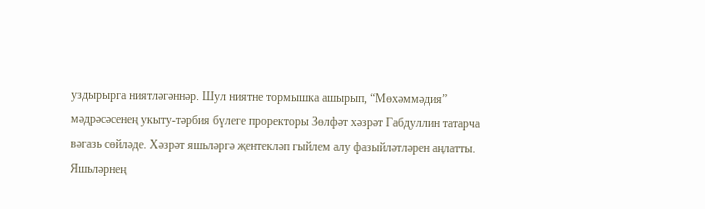уздырырга ниятләгәннәр. Шул ниятне тормышка ашырып, “Мөхәммәдия” мәдрәсәсенең укыту-тәрбия бүлеге проректоры Зөлфәт хәзрәт Габдуллин татарча вәгазь сөйләде. Хәзрәт яшьләргә җентекләп гыйлем алу фазыйләтләрен аңлатты.
Яшьләрнең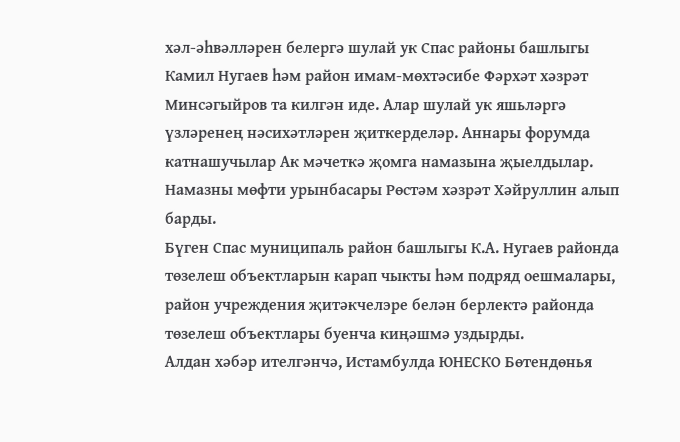хәл-әһвәлләрен белергә шулай ук Спас районы башлыгы Камил Нугаев һәм район имам-мөхтәсибе Фәрхәт хәзрәт Минсәгыйров та килгән иде. Алар шулай ук яшьләргә үзләренең нәсихәтләрен җиткерделәр. Аннары форумда катнашучылар Ак мәчеткә җомга намазына җыелдылар. Намазны мөфти урынбасары Рөстәм хәзрәт Хәйруллин алып барды.
Бүген Спас муниципаль район башлыгы К.А. Нугаев районда төзелеш объектларын карап чыкты һәм подряд оешмалары, район учреждения җитәкчелэре белән берлектә районда төзелеш объектлары буенча киңәшмә уздырды.
Алдан хәбәр ителгәнчә, Истамбулда ЮНЕСКО Бөтендөнья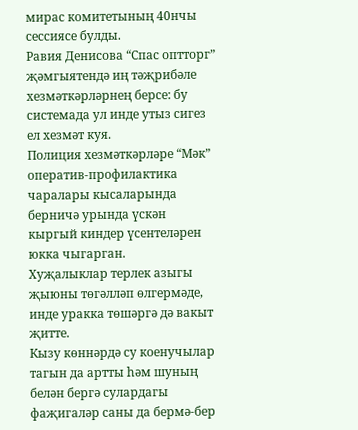мирас комитетының 40нчы сессиясе булды.
Равия Денисова “Спас оптторг” җәмгыятендә иң тәҗрибәле хезмәткәрләрнең берсе: бу системада ул инде утыз сигез ел хезмәт куя.
Полиция хезмәткәрләре “Мәк” оператив-профилактика чаралары кысаларында берничә урында үскән кыргый киндер үсентеләрен юкка чыгарган.
Хуҗалыклар терлек азыгы җыюны төгәлләп өлгермәде, инде уракка төшәргә дә вакыт җитте.
Кызу көннәрдә су коенучылар тагын да артты һәм шуның белән бергә сулардагы фаҗигаләр саны да бермә-бер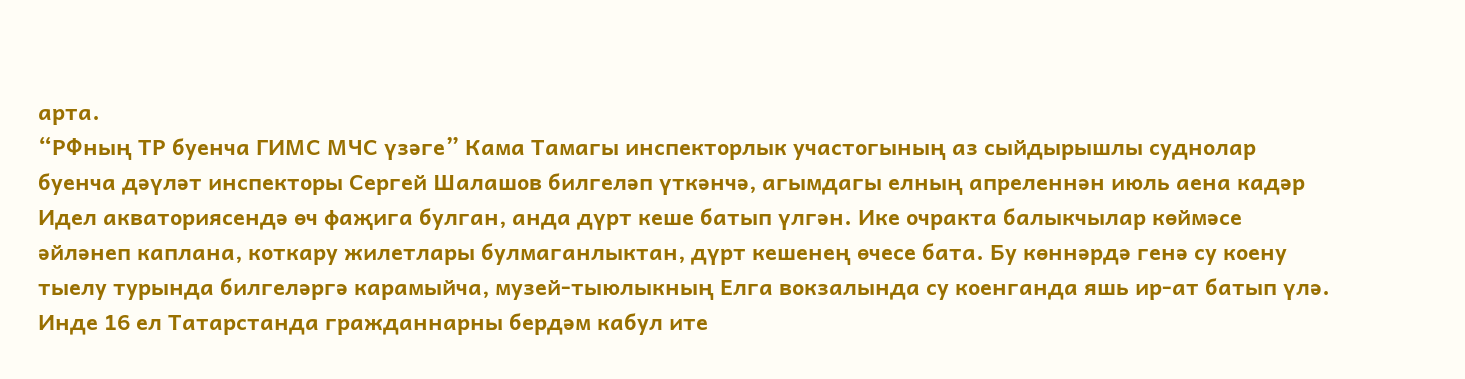арта.
“РФның ТР буенча ГИМС МЧС үзәге” Кама Тамагы инспекторлык участогының аз сыйдырышлы суднолар буенча дәүләт инспекторы Сергей Шалашов билгеләп үткәнчә, агымдагы елның апреленнән июль аена кадәр Идел акваториясендә өч фаҗига булган, анда дүрт кеше батып үлгән. Ике очракта балыкчылар көймәсе әйләнеп каплана, коткару жилетлары булмаганлыктан, дүрт кешенең өчесе бата. Бу көннәрдә генә су коену тыелу турында билгеләргә карамыйча, музей-тыюлыкның Елга вокзалында су коенганда яшь ир-ат батып үлә.
Инде 16 ел Татарстанда гражданнарны бердәм кабул ите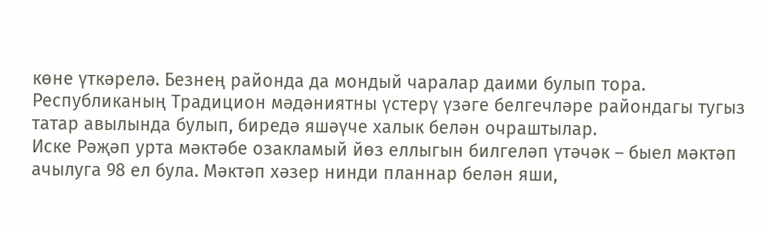көне үткәрелә. Безнең районда да мондый чаралар даими булып тора.
Республиканың Традицион мәдәниятны үстерү үзәге белгечләре райондагы тугыз татар авылында булып, биредә яшәүче халык белән очраштылар.
Иске Рәҗәп урта мәктәбе озакламый йөз еллыгын билгеләп үтәчәк – быел мәктәп ачылуга 98 ел була. Мәктәп хәзер нинди планнар белән яши,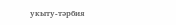укыту-тәрбия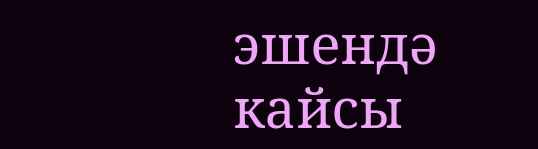эшендә кайсы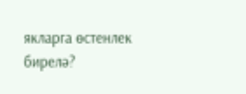якларга өстенлек бирелә?